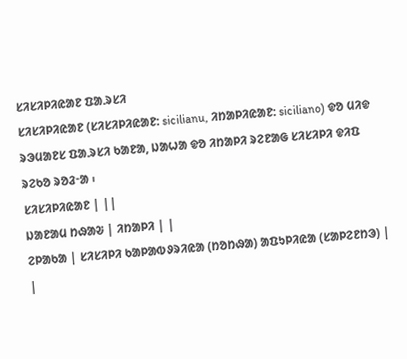ᱥᱤᱥᱤᱞᱤᱭᱟᱱ ᱯᱟᱹᱨᱥᱤ
ᱥᱤᱥᱤᱞᱤᱭᱟᱱ (ᱥᱤᱥᱤᱞᱤᱭᱟᱱ: sicilianu, ᱤᱴᱟᱞᱤᱭᱟᱱ: siciliano) ᱫᱚ ᱢᱤᱫ ᱨᱳᱢᱟᱱᱥ ᱯᱟᱹᱨᱥᱤ ᱠᱟᱱᱟ, ᱡᱟᱦᱟ ᱫᱚ ᱤᱴᱟᱞᱤ ᱨᱮᱱᱟᱜ ᱥᱤᱥᱤᱞᱤ ᱫᱤᱯ ᱨᱮᱠᱚ ᱨᱚᱲᱼᱟ ᱾
ᱥᱤᱥᱤᱞᱤᱭᱟᱱ | ||
ᱡᱟᱱᱟᱢ ᱴᱷᱟᱶ | ᱤᱴᱟᱞᱤ | |
ᱮᱞᱟᱠᱟ | ᱥᱤᱥᱤᱞᱤ ᱠᱟᱞᱟᱵᱽᱨᱤᱭᱟ (ᱴᱚᱴᱷᱟ) ᱟᱯᱩᱞᱤᱭᱟ (ᱥᱟᱞᱮᱱᱴᱳ) | |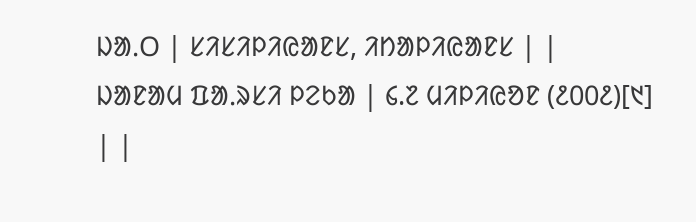ᱡᱟᱹᱛ | ᱥᱤᱥᱤᱞᱤᱭᱟᱱᱥ, ᱤᱴᱟᱞᱤᱭᱟᱱᱥ | |
ᱡᱟᱱᱟᱢ ᱯᱟᱹᱨᱥᱤ ᱞᱮᱠᱟ | ᱔.᱗ ᱢᱤᱞᱤᱭᱚᱱ (᱒᱐᱐᱒)[᱑] | |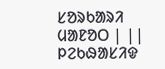ᱥᱚᱨᱠᱟᱨᱤ ᱢᱟᱱᱚᱛ | ||
ᱞᱮᱠᱷᱟᱥᱤᱫ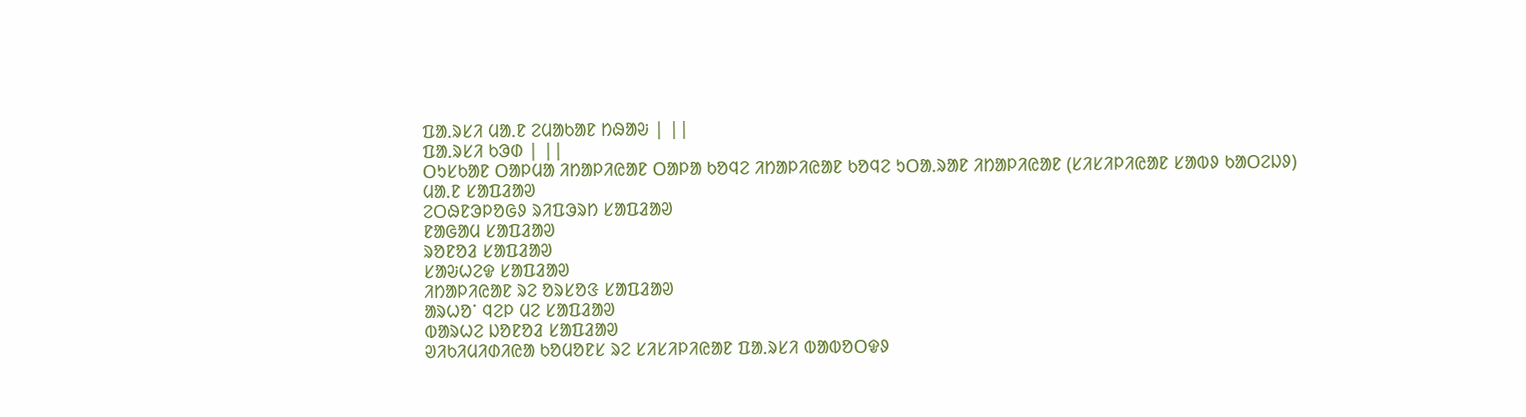ᱯᱟᱹᱨᱥᱤ ᱢᱟᱹᱱ ᱮᱢᱟᱠᱟᱱ ᱴᱷᱟᱶ | ||
ᱯᱟᱹᱨᱥᱤ ᱠᱳᱰ | ||
ᱛᱩᱥᱠᱟᱱ ᱛᱟᱞᱢᱟ ᱤᱴᱟᱞᱤᱭᱟᱱ ᱛᱟᱞᱟ ᱠᱚᱧᱮ ᱤᱴᱟᱞᱤᱭᱟᱱ ᱠᱚᱧᱮ ᱩᱛᱟᱹᱨᱟᱱ ᱤᱴᱟᱞᱤᱭᱟᱱ (ᱥᱤᱥᱤᱞᱤᱭᱟᱱ ᱥᱟᱵᱽ ᱠᱟᱛᱮᱡᱽ)
ᱢᱟᱹᱱ ᱥᱟᱯᱲᱟᱣ
ᱮᱛᱷᱱᱳᱞᱚᱜᱽ ᱨᱤᱯᱳᱨᱴ ᱥᱟᱯᱲᱟᱣ
ᱱᱟᱜᱟᱢ ᱥᱟᱯᱲᱟᱣ
ᱨᱚᱱᱚᱲ ᱥᱟᱯᱲᱟᱣ
ᱥᱟᱶᱦᱮᱫ ᱥᱟᱯᱲᱟᱣ
ᱤᱴᱟᱞᱤᱭᱟᱱ ᱨᱮ ᱚᱨᱥᱚᱝ ᱥᱟᱯᱲᱟᱣ
ᱟᱨᱦᱚᱸ ᱧᱮᱞ ᱢᱮ ᱥᱟᱯᱲᱟᱣ
ᱵᱟᱨᱦᱮ ᱡᱚᱱᱚᱲ ᱥᱟᱯᱲᱟᱣ
ᱣᱤᱠᱤᱢᱤᱰᱤᱭᱟ ᱠᱚᱢᱚᱱᱥ ᱨᱮ ᱥᱤᱥᱤᱞᱤᱭᱟᱱ ᱯᱟᱹᱨᱥᱤ ᱵᱟᱵᱚᱛᱫᱽ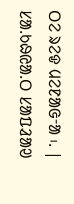ᱛᱮ ᱨᱮᱫ ᱢᱮᱱᱟᱜᱼᱟ ᱾. |
ᱥᱟ.ᱠᱷᱭᱟ.ᱛ ᱥᱟᱯᱲᱟᱣ